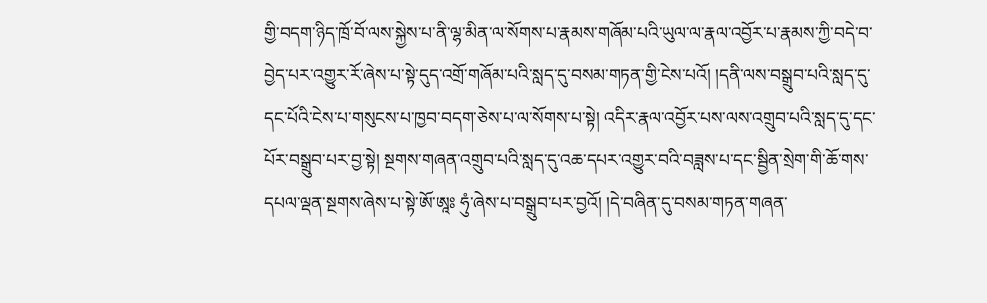གྱི་བདག་ཉིད་ཁྲོ་བོ་ལས་སྐྱེས་པ་ནི་ལྷ་མིན་ལ་སོགས་པ་རྣམས་གཞོམ་པའི་ཡུལ་ལ་རྣལ་འབྱོར་པ་རྣམས་ཀྱི་བདེ་བ་བྱེད་པར་འགྱུར་རོ་ཞེས་པ་སྟེ་དུད་འགྲོ་གཞོམ་པའི་སླད་དུ་བསམ་གཏན་གྱི་ངེས་པའོ། །དནི་ལས་བསྒྲུབ་པའི་སླད་དུ་དང་པོའི་ངེས་པ་གསུངས་པ་ཁྱབ་བདག་ཅེས་པ་ལ་སོགས་པ་སྟེ། འདིར་རྣལ་འབྱོར་པས་ལས་འགྲུབ་པའི་སླད་དུ་དང་པོར་བསྒྲུབ་པར་བྱ་སྟེ། སྔགས་གཞན་འགྲུབ་པའི་སླད་དུ་འཆ་དཔར་འགྱུར་བའི་བཟླས་པ་དང་སྦྱིན་སྲེག་གི་ཆོ་གས་དཔལ་ལྡན་སྔགས་ཞེས་པ་སྟེ་ཨོ་ཨཱཿ ཧུཾ་ཞེས་པ་བསྒྲུབ་པར་བྱའོ། །དེ་བཞིན་དུ་བསམ་གཏན་གཞན་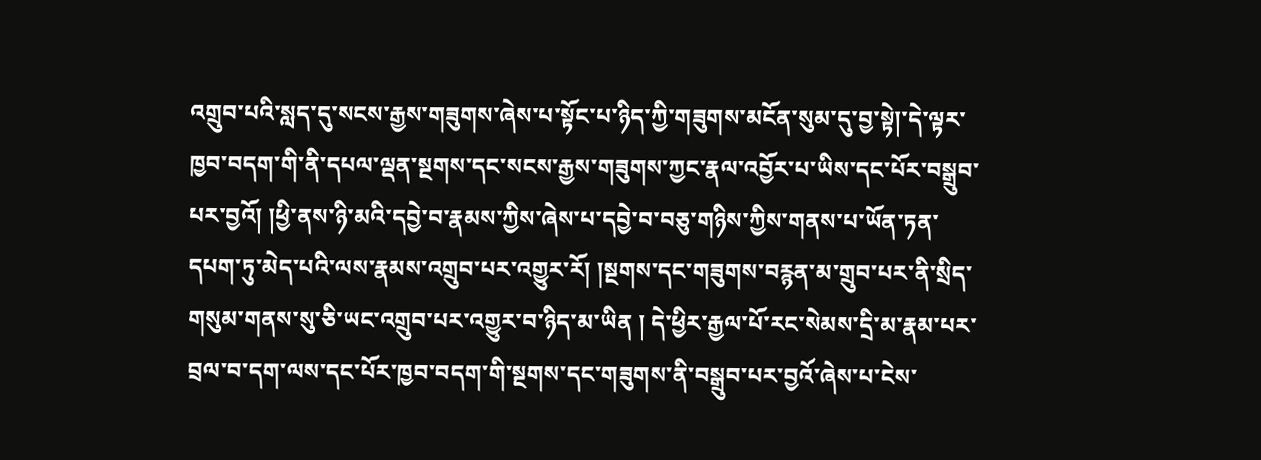འགྲུབ་པའི་སླད་དུ་སངས་རྒྱས་གཟུགས་ཞེས་པ་སྟོང་པ་ཉིད་ཀྱི་གཟུགས་མངོན་སུམ་དུ་བྱ་སྟེ།་དེ་ལྟར་ཁྱབ་བདག་གི་ནི་དཔལ་ལྡན་སྔགས་དང་སངས་རྒྱས་གཟུགས་ཀྱང་རྣལ་འབྱོར་པ་ཡིས་དང་པོར་བསྒྲུབ་པར་བྱའོ། །ཕྱི་ནས་ཉི་མའི་དབྱེ་བ་རྣམས་ཀྱིས་ཞེས་པ་དབྱེ་བ་བཅུ་གཉིས་ཀྱིས་གནས་པ་ཡོན་ཏན་དཔག་ཏུ་མེད་པའི་ལས་རྣམས་འགྲུབ་པར་འགྱུར་རོ། །སྔགས་དང་གཟུགས་བརྙན་མ་གྲུབ་པར་ནི་སྲིད་གསུམ་གནས་སུ་ཅི་ཡང་འགྲུབ་པར་འགྱུར་བ་ཉིད་མ་ཡིན ། དེ་ཕྱིར་རྒྱལ་པོ་རང་སེམས་དྲི་མ་རྣམ་པར་བྲལ་བ་དག་ལས་དང་པོར་ཁྱབ་བདག་གི་སྔགས་དང་གཟུགས་ནི་བསྒྲུབ་པར་བྱའོ་ཞེས་པ་ངེས་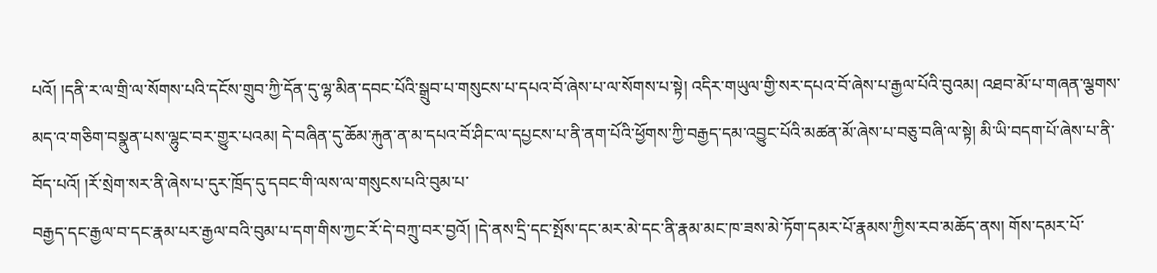པའོ། །དནི་ར་ལ་གྲི་ལ་སོགས་པའི་དངོས་གྲུབ་ཀྱི་དོན་དུ་ལྷ་མིན་དབང་པོའི་སྒྲུབ་པ་གསུངས་པ་དཔའ་བོ་ཞེས་པ་ལ་སོགས་པ་སྟེ། འདིར་གཡུལ་གྱི་སར་དཔའ་བོ་ཞེས་པ་རྒྱལ་པོའི་བུའམ། འཐབ་མོ་པ་གཞན་ལྕགས་མད་འ་གཅིག་བསྣུན་པས་ལྷུང་བར་གྱུར་པའམ། དེ་བཞིན་དུ་ཆོམ་རྐུན་ན་མ་དཔའ་བོ་ཤིང་ལ་དཔྱངས་པ་ནི་ནག་པོའི་ཕྱོགས་ཀྱི་བརྒྱད་དམ་འབྱུང་པོའི་མཚན་མོ་ཞེས་པ་བཅུ་བཞི་ལ་སྟེ། མི་ཡི་བདག་པོ་ཞེས་པ་ནི་བོད་པའོ། །རོ་སྲེག་སར་ནི་ཞེས་པ་དུར་ཁྲོད་དུ་དབང་གི་ལས་ལ་གསུངས་པའི་བུམ་པ་
བརྒྱད་དང་རྒྱལ་བ་དང་རྣམ་པར་རྒྱལ་བའི་བུམ་པ་དག་གིས་ཀྱང་རོ་དེ་བཀྲུ་བར་བྱའོ། །དེ་ནས་དྲི་དང་སྤོས་དང་མར་མེ་དང་ནི་རྣམ་མང་ཁ་ཟས་མེ་ཏོག་དམར་པོ་རྣམས་ཀྱིས་རབ་མཆོད་ནས། གོས་དམར་པོ་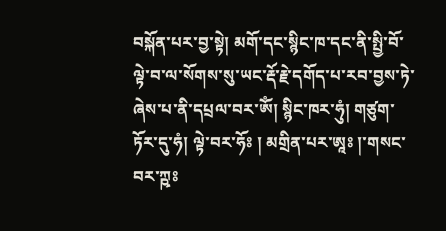བསྐོན་པར་བྱ་སྟེ། མགོ་དང་སྙིང་ཁ་དང་ནི་སྤྱི་བོ་ལྟེ་བ་ལ་སོགས་སུ་ཡང་རྡོ་རྗེ་དགོད་པ་རབ་བྱས་ཏེ་ཞེས་པ་ནི་དཔྲལ་བར་ཨོཾ། སྙིང་ཁར་ཧུཾ། གཙུག་ཏོར་དུ་ཧཾ། ལྟེ་བར་ཧོཿ ། མགྲིན་པར་ཨཱཿ །་གསང་བར་ཀྵཿ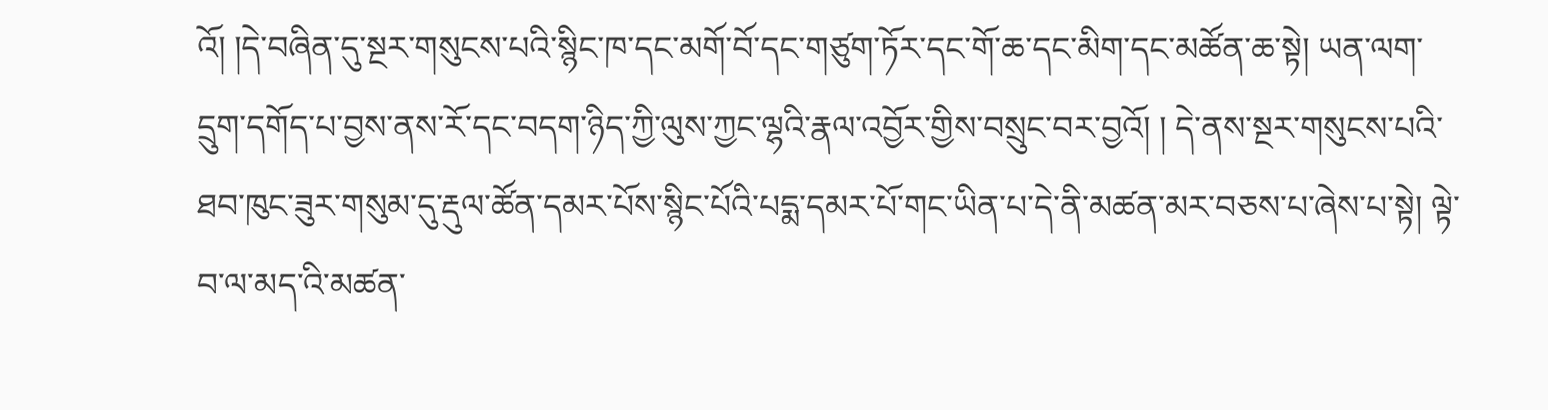འོ། །དེ་བཞིན་དུ་སྔར་གསུངས་པའི་སྙིང་ཁ་དང་མགོ་བོ་དང་གཙུག་ཏོར་དང་གོ་ཆ་དང་མིག་དང་མཚོན་ཆ་སྟེ། ཡན་ལག་དྲུག་དགོད་པ་བྱས་ནས་རོ་དང་བདག་ཉིད་ཀྱི་ལུས་ཀྱང་ལྷའི་རྣལ་འབྱོར་གྱིས་བསྲུང་བར་བྱའོ། ། དེ་ནས་སྔར་གསུངས་པའི་ཐབ་ཁུང་ཟུར་གསུམ་དུ་རྡུལ་ཚོན་དམར་པོས་སྙིང་པོའི་པདྨ་དམར་པོ་གང་ཡིན་པ་དེ་ནི་མཚན་མར་བཅས་པ་ཞེས་པ་སྟེ། ལྟེ་བ་ལ་མད་འི་མཚན་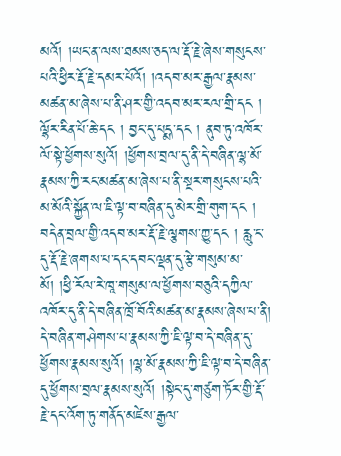མའོ། །ཡང་ན་ལས་ཐམས་ཅད་ལ་རྡོ་རྗེ་ཞེས་གསུངས་པའི་ཕྱིར་རྡོ་རྗེ་དམར་པོའོ། །འདབ་མར་རྒྱལ་རྣམས་མཚན་མ་ཞེས་པ་ནི་ཤར་གྱི་འདབ་མར་རལ་གྲི་དང ། ལྷོར་རིན་པོ་ཆེ་དང ། བྱང་དུ་པདྨ་དང ། ནུབ་ཏུ་འཁོར་ལོ་སྟེ་ཕྱོགས་སུའོ། །ཕྱོགས་བྲལ་དུ་ནི་དེ་བཞིན་ལྷ་མོ་རྣམས་ཀྱི་རང་མཚན་མ་ཞེས་པ་ནི་སྔར་གསུངས་པའི་མ་མོའི་སྐྱོན་ལ་ཇི་ལྟ་བ་བཞིན་དུ་མེར་གྲི་གུག་དང ། བདེན་བྲལ་གྱི་འདབ་མར་རྡོ་རྗེ་ལྕགས་ཀྱུ་དང ། རླུ་ང་དུ་རྡོ་རྗེ་ཞགས་པ་དང་དབང་ལྡན་དུ་རྩེ་གསུམ་མ་མོ། །ཕྱི་རོལ་རེ་ཁཱ་གསུམ་ལ་ཕྱོགས་བཅུའི་དཀྱིལ་འཁོར་དུ་ནི་དེ་བཞིན་ཁྲོ་བོའི་མཚན་མ་རྣམས་ཞེས་པ་ནི། དེ་བཞིན་གཤེགས་པ་རྣམས་ཀྱི་ཇི་ལྟ་བ་དེ་བཞིན་དུ་ཕྱོགས་རྣམས་སུའོ། །ལྷ་མོ་རྣམས་ཀྱི་ཇི་ལྟ་བ་དེ་བཞིན་དུ་ཕྱོགས་བྲལ་རྣམས་སུའོ། །སྟེང་དུ་གཙུག་ཏོར་གྱི་རྡོ་རྗེ་དང་འོག་ཏུ་གནོད་མཛེས་རྒྱལ་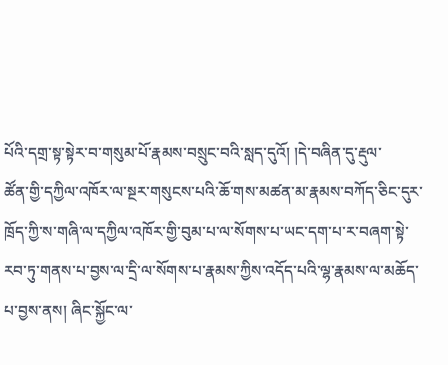པོའི་དགྲ་སྟ་སྟེར་བ་གསུམ་པོ་རྣམས་བསྲུང་བའི་སླད་དུའོ། །དེ་བཞིན་དུ་རྡུལ་
ཚོན་གྱི་དཀྱིལ་འཁོར་ལ་སྔར་གསུངས་པའི་ཆོ་གས་མཚན་མ་རྣམས་བཀོད་ཅིང་དུར་ཁྲོད་ཀྱི་ས་གཞི་ལ་དཀྱིལ་འཁོར་གྱི་བུམ་པ་ལ་སོགས་པ་ཡང་དག་པ་ར་བཞག་སྟེ་རབ་ཏུ་གནས་པ་བྱས་ལ་དྲི་ལ་སོགས་པ་རྣམས་ཀྱིས་འདོད་པའི་ལྷ་རྣམས་ལ་མཆོད་པ་བྱས་ནས། ཞིང་སྐྱོང་ལ་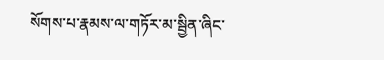སོགས་པ་རྣམས་ལ་གཏོར་མ་སྦྱིན་ཞིང་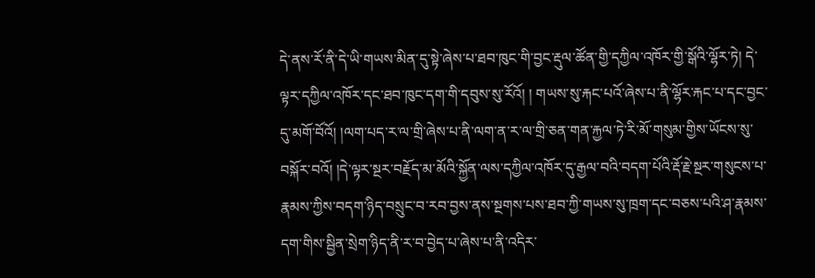དེ་ནས་རོ་ནི་དེ་ཡི་གཡས་མིན་དུ་སྟེ་ཞེས་པ་ཐབ་ཁུང་གི་བྱང་རྡུལ་ཚོན་གྱི་དཀྱིལ་འཁོར་གྱི་སྒོའི་ལྷོར་ཏེ། དེ་ལྟར་དཀྱིལ་འཁོར་དང་ཐབ་ཁུང་དག་གི་དབུས་སུ་རོའོ། ། གཡས་སུ་རྐང་པའོ་ཞེས་པ་ནི་ལྷོར་རྐང་པ་དང་བྱང་དུ་མགོ་བོའོ། །ལག་པད་ར་ལ་གྲི་ཞེས་པ་ནི་ལག་ན་ར་ལ་གྲི་ཅན་གན་རྐྱལ་ཏེ་རི་མོ་གསུམ་གྱིས་ཡོངས་སུ་བསྐོར་བའོ། །དེ་ལྟར་སྔར་བརྗོད་མ་མོའི་སྐྱོན་ལས་དཀྱིལ་འཁོར་དུ་རྒྱལ་བའི་བདག་པོའི་རྡོ་རྗེ་སྔར་གསུངས་པ་རྣམས་ཀྱིས་བདག་ཉིད་བསྲུང་བ་རབ་བྱས་ནས་སྔགས་པས་ཐབ་ཀྱི་གཡས་སུ་ཁྲག་དང་བཅས་པའི་ཤ་རྣམས་དག་གིས་སྦྱིན་སྲེག་ཉིད་ནི་ར་བ་བྱེད་པ་ཞེས་པ་ནི་འདིར་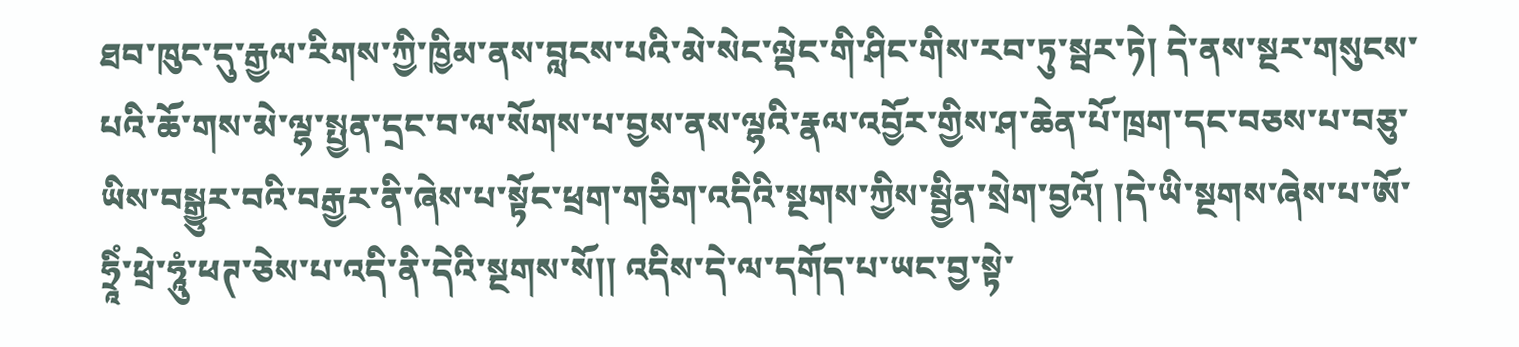ཐབ་ཁུང་དུ་རྒྱལ་རིགས་ཀྱི་ཁྱིམ་ནས་བླངས་པའི་མེ་སེང་ལྡེང་གི་ཤིང་གིས་རབ་ཏུ་སྦར་ཏེ། དེ་ནས་སྔར་གསུངས་པའི་ཆོ་གས་མེ་ལྷ་སྤྱན་དྲང་བ་ལ་སོགས་པ་བྱས་ནས་ལྷའི་རྣལ་འབྱོར་གྱིས་ཤ་ཆེན་པོ་ཁྲག་དང་བཅས་པ་བཅུ་ཡིས་བསྒྱུར་བའི་བརྒྱར་ནི་ཞེས་པ་སྟོང་ཕྲག་གཅིག་འདིའི་སྔགས་ཀྱིས་སྦྱིན་སྲེག་བྱའོ། །དེ་ཡི་སྔགས་ཞེས་པ་ཨོ་ཧྲཱིཾ་ཕྲེ་ཧཱུཾ་ཕཊ་ཅེས་པ་འདི་ནི་དེའི་སྔགས་སོ།། འདིས་དེ་ལ་དགོད་པ་ཡང་བྱ་སྟེ་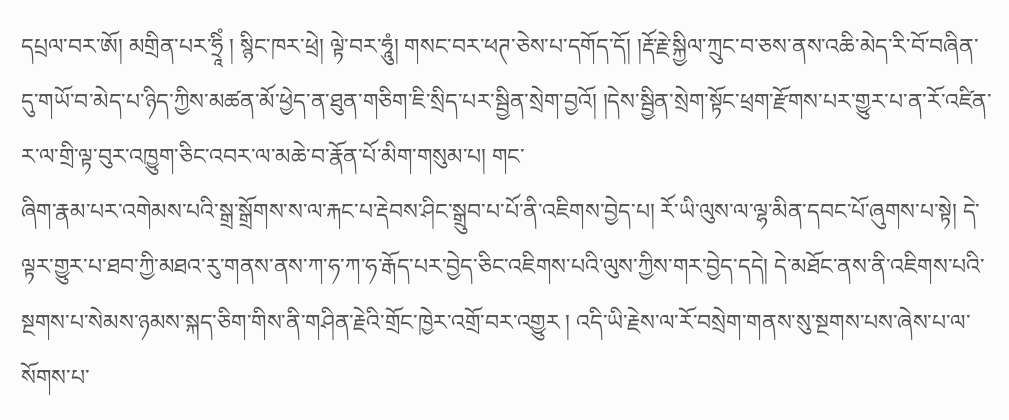དཔྲལ་བར་ཨོ། མགྲིན་པར་ཧྲཱིཾ ། སྙིང་ཁར་ཕྲེ། ལྟེ་བར་ཧཱུཾ། གསང་བར་ཕཊ་ཅེས་པ་དགོད་དོ། །རྡོ་རྗེ་སྐྱིལ་ཀྲུང་བ་ཅས་ནས་འཆི་མེད་རི་བོ་བཞིན་དུ་གཡོ་བ་མེད་པ་ཉིད་ཀྱིས་མཚན་མོ་ཕྱེད་ན་ཐུན་གཅིག་ཇི་སྲིད་པར་སྦྱིན་སྲེག་བྱའོ། །དེས་སྦྱིན་སྲེག་སྟོང་ཕྲག་རྫོགས་པར་གྱུར་པ་ན་རོ་འཛིན་ར་ལ་གྲི་ལྟ་བུར་འཁྱུག་ཅིང་འབར་ལ་མཆེ་བ་རྣོན་པོ་མིག་གསུམ་པ། གང་
ཞིག་རྣམ་པར་འགེམས་པའི་སྒྲ་སྒྲོགས་ས་ལ་རྐང་པ་རྡེབས་ཤིང་སྒྲུབ་པ་པོ་ནི་འཇིགས་བྱེད་པ། རོ་ཡི་ལུས་ལ་ལྷ་མིན་དབང་པོ་ཞུགས་པ་སྟེ། དེ་ལྟར་གྱུར་པ་ཐབ་ཀྱི་མཐའ་རུ་གནས་ནས་ཀ་ཧ་ཀ་ཧ་རྒོད་པར་བྱེད་ཅིང་འཇིགས་པའི་ལུས་ཀྱིས་གར་བྱེད་དདེ། དེ་མཐོང་ནས་ནི་འཇིགས་པའི་སྔགས་པ་སེམས་ཉམས་སྐད་ཅིག་གིས་ནི་གཤིན་རྗེའི་གྲོང་ཁྱེར་འགྲོ་བར་འགྱུར ། འདི་ཡི་རྗེས་ལ་རོ་བསྲེག་གནས་སུ་སྔགས་པས་ཞེས་པ་ལ་སོགས་པ་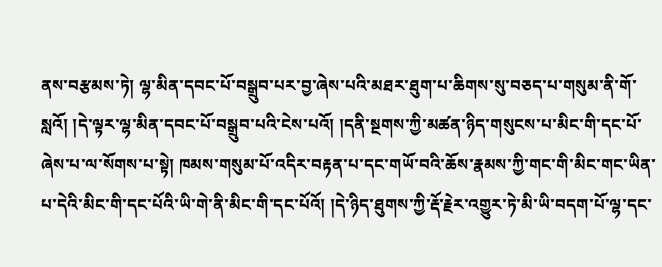ནས་བརྩམས་ཏེ། ལྷ་མིན་དབང་པོ་བསྒྲུབ་པར་བྱ་ཞེས་པའི་མཐར་ཐུག་པ་ཆིགས་སུ་བཅད་པ་གསུམ་ནི་གོ་སླའོ། །དེ་ལྟར་ལྷ་མིན་དབང་པོ་བསྒྲུབ་པའི་ངེས་པའོ། །དནི་སྔགས་ཀྱི་མཚན་ཉིད་གསུངས་པ་མིང་གི་དང་པོ་ཞེས་པ་ལ་སོགས་པ་སྟེ། ཁམས་གསུམ་པོ་འདིར་བརྟན་པ་དང་གཡོ་བའི་ཆོས་རྣམས་ཀྱི་གང་གི་མིང་གང་ཡིན་པ་དེའི་མིང་གི་དང་པོའི་ཡི་གེ་ནི་མིང་གི་དང་པོའོ། །དེ་ཉིད་ཐུགས་ཀྱི་རྡོ་རྗེར་འགྱུར་ཏེ་མི་ཡི་བདག་པོ་ལྷ་དང་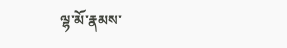ལྷ་མོ་རྣམས་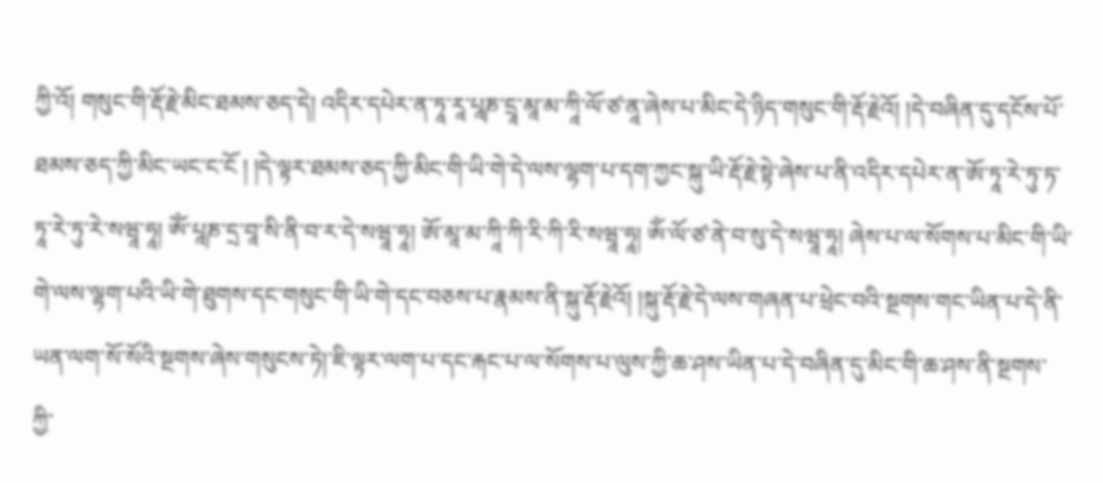ཀྱི་འོ། གསུང་གི་རྡོ་རྗེ་མིང་ཐམས་ཅད་དེ། འདིར་དཔེར་ན་ཏཱ་རཱ་པཱཎ་དྲཱ་མཱ་མ་ཀཱི་ལོ་ཙ་ནཱ་ཞེས་པ་མིང་དེ་ཉིད་གསུང་གི་རྡོ་རྗེའོ། །དེ་བཞིན་དུ་དངོས་པོ་ཐམས་ཅད་ཀྱི་མིང་ཡང་ང་ངོ ། །དེ་ལྟར་ཐམས་ཅད་ཀྱི་མིང་གི་ཡི་གེ་དེ་ལས་ལྷག་པ་དག་ཀྱང་སྐུ་ཡི་རྡོ་རྗེ་སྟེ་ཞེས་པ་ནི་འདིར་དཔེར་ན་ཨོ་ཏཱ་རེ་ཏུ་ཏ་ཏཱ་རེ་ཏུ་རེ་སཝཱ་ཧཱ། ཨོཾ་པཱཎ་དྲ་བཱ་སི་ནི་བ་ར་དེ་སཝཱ་ཧཱ། ཨོ་མཱ་མ་ཀཱི་ཀི་རི་ཀི་རི་སཝཱ་ཧཱ། ཨོཾ་ལོ་ཙ་ནེ་བ་སུ་དེ་སཝཱ་ཧཱ། ཞེས་པ་ལ་སོགས་པ་མིང་གི་ཡི་གེ་ལས་ལྷག་པའི་ཡི་གེ་ཐུགས་དང་གསུང་གི་ཡི་གེ་དང་བཅས་པ་རྣམས་ནི་སྐུ་རྡོ་རྗེའོ། །སྐུ་རྡོ་རྗེ་དེ་ལས་གཞན་པ་ཕྲེང་བའི་སྔགས་གང་ཡིན་པ་དེ་ནི་ཡན་ལག་སོ་སོའི་སྔགས་ཞེས་གསུངས་ཏེ།་ཇི་ལྟར་ལག་པ་དང་རྐང་པ་ལ་སོགས་པ་ལུས་ཀྱི་ཆ་ཤས་ཡིན་པ་དེ་བཞིན་དུ་མིང་གི་ཆ་ཤས་ནི་སྔགས་ཀྱི་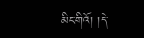མིང་གིའོ། །དེ་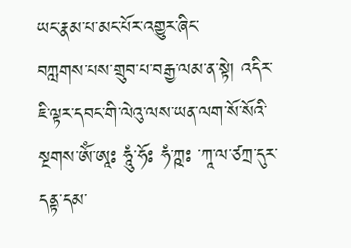ཡང་རྣམ་པ་མང་པོར་འགྱུར་ཞིང་
བཀླགས་པས་གྲུབ་པ་བརྒྱ་ལམ་ན་སྟེ། འདིར་ཇི་ལྟར་དབང་གི་ལེའུ་ལས་ཡན་ལག་སོ་སོའི་སྔགས་ཨོཾ་ཨཱཿ ཧཱུཾ་ཧོཿ ཧཾ་ཀྵཿ ་ཀཱ་ལ་ཙཀྲ་དུར་དནྟ་དམ་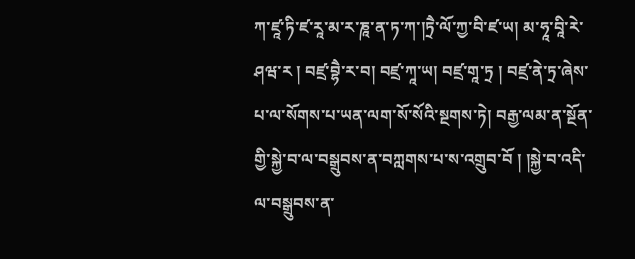ཀ་ཛཱ་ཏི་ཛ་རཱ་མ་ར་ཎཱ་ན་ཏ་ཀ་།ཏྲཻ་ལོ་ཀྱ་བི་ཛ་ཡ། མ་ཧཱ་བཱི་རེ་ཤཝ་ར ། བཛྲ་བྷཻ་ར་བ། བཛྲ་ཀཱ་ཡ། བཛྲ་གཱ་ཏྲ ། བཛྲ་ནེ་ཏྲ་ཞེས་པ་ལ་སོགས་པ་ཡན་ལག་སོ་སོའི་སྔགས་ཏེ། བརྒྱ་ལམ་ན་སྔོན་གྱི་སྐྱེ་བ་ལ་བསྒྲུབས་ན་བཀླགས་པ་ས་འགྲུབ་བོ ། །སྐྱེ་བ་འདི་ལ་བསྒྲུབས་ན་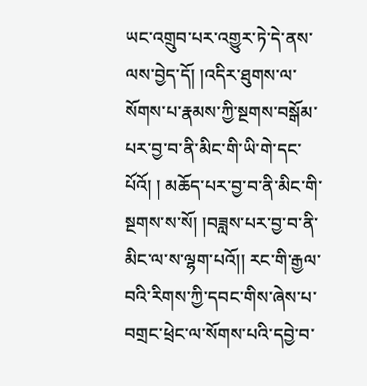ཡང་འགྲུབ་པར་འགྱུར་ཏེ་དེ་ནས་ལས་བྱེད་དོ། །འདིར་ཐུགས་ལ་སོགས་པ་རྣམས་ཀྱི་སྔགས་བསྒོམ་པར་བྱ་བ་ནི་མིང་གི་ཡི་གེ་དང་པོའོ། ། མཆོད་པར་བྱ་བ་ནི་མིང་གི་སྔགས་ས་སོ། །བཟླས་པར་བྱ་བ་ནི་མིང་ལ་ས་ལྷག་པའོ།། རང་གི་རྒྱལ་བའི་རིགས་ཀྱི་དབང་གིས་ཞེས་པ་བགྲང་ཕྲེང་ལ་སོགས་པའི་དབྱེ་བ་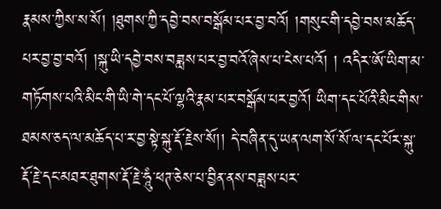རྣམས་ཀྱིས་ས་སོ། །ཐུགས་ཀྱི་དབྱེ་བས་བསྒོམ་པར་བྱ་བའོ། །གསུང་གི་དབྱེ་བས་མཆོད་པར་བྱ་བྱ་བའོ། །སྐུ་ཡི་དབྱེ་བས་བཟླས་པར་བྱ་བའོ་ཞེས་པ་ངེས་པའོ། ། འདིར་ཨོ་ཡིག་མ་གཏོགས་པའི་མིང་གི་ཡི་གེ་དང་པོ་ལྷའི་རྣམ་པར་བསྒོམ་པར་བྱའོ། ཡིག་དང་པོའི་མིང་གིས་ཐམས་ཅད་ལ་མཆོད་པ་ར་བྱ་སྟེ་སྐུ་རྡོ་རྗེས་སོ།། དེ་བཞིན་དུ་ཡན་ལག་སོ་སོ་ལ་དང་པོར་སྐུ་རྡོ་རྗེ་དང་མཐར་ཐུགས་རྡོ་རྗེ་ཧཱུཾ་ཕཊ་ཅེས་པ་བྱིན་ནས་བཟླས་པར་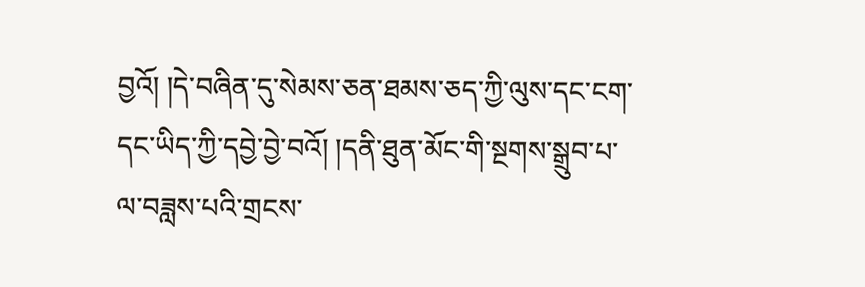བྱའོ། །དེ་བཞིན་དུ་སེམས་ཅན་ཐམས་ཅད་ཀྱི་ལུས་དང་ངག་དང་ཡིད་ཀྱི་དབྱེ་བྱེ་བའོ། །དནི་ཐུན་མོང་གི་སྔགས་སྒྲུབ་པ་ལ་བཟླས་པའི་གྲངས་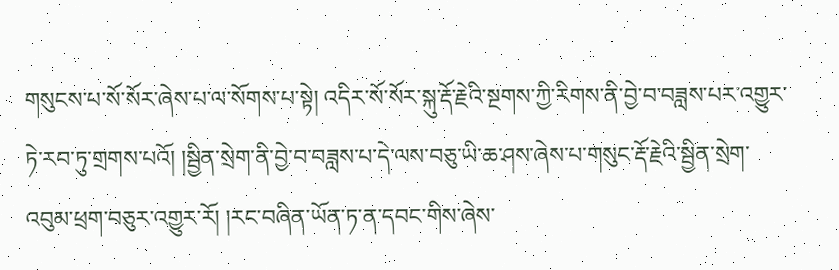གསུངས་པ་སོ་སོར་ཞེས་པ་ལ་སོགས་པ་སྟེ། འདིར་སོ་སོར་སྐུ་རྡོ་རྗེའི་སྔགས་ཀྱི་རིགས་ནི་བྱེ་བ་བཟླས་པར་འགྱུར་ཏེ་རབ་ཏུ་གྲགས་པའོ། །སྦྱིན་སྲེག་ནི་བྱེ་བ་བཟླས་པ་དེ་ལས་བཅུ་ཡི་ཆ་ཤས་ཞེས་པ་གསུང་རྡོ་རྗེའི་སྦྱིན་སྲེག་འབུམ་ཕྲག་བཅུར་འགྱུར་རོ། །རང་བཞིན་ཡོན་ཏ་ན་དབང་གིས་ཞེས་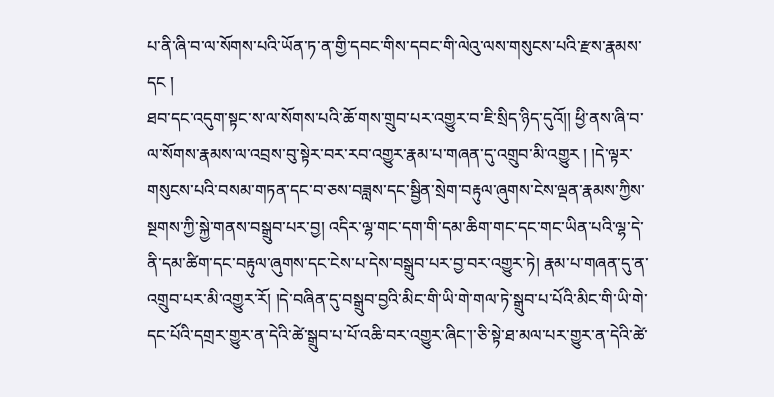པ་ནི་ཞི་བ་ལ་སོགས་པའི་ཡོན་ཏ་ན་གྱི་དབང་གིས་དབང་གི་ལེའུ་ལས་གསུངས་པའི་རྫས་རྣམས་དང །
ཐབ་དང་འདུག་སྟང་ས་ལ་སོགས་པའི་ཆོ་གས་གྲུབ་པར་འགྱུར་བ་ཇི་སྲིད་ཉིད་དུའོ།། ཕྱི་ནས་ཞི་བ་ལ་སོགས་རྣམས་ལ་འབྲས་བུ་སྟེར་བར་རབ་འགྱུར་རྣམ་པ་གཞན་དུ་འགྲུབ་མི་འགྱུར ། །དེ་ལྟར་གསུངས་པའི་བསམ་གཏན་དང་བ་ཅས་བཟླས་དང་སྦྱིན་སྲེག་བརྟུལ་ཞུགས་ངེས་ལྡན་རྣམས་ཀྱིས་སྔགས་ཀྱི་སྐྱེ་གནས་བསྒྲུབ་པར་བྱ། འདིར་ལྷ་གང་དག་གི་དམ་ཆིག་གང་དང་གང་ཡིན་པའི་ལྷ་དེ་ནི་དམ་ཚིག་དང་བརྟུལ་ཞུགས་དང་ངེས་པ་དེས་བསྒྲུབ་པར་བྱ་བར་འགྱུར་ཏེ། རྣམ་པ་གཞན་དུ་ན་འགྲུབ་པར་མི་འགྱུར་རོ། །དེ་བཞིན་དུ་བསྒྲུབ་བྱའི་མིང་གི་ཡི་གེ་གལ་ཏེ་སྒྲུབ་པ་པོའི་མིང་གི་ཡི་གེ་དང་པོའི་དགྲར་གྱུར་ན་དེའི་ཚེ་སྒྲུབ་པ་པོ་འཆི་བར་འགྱུར་ཞིང་།་ཅི་སྟེ་ཐ་མལ་པར་གྱུར་ན་དེའི་ཚེ་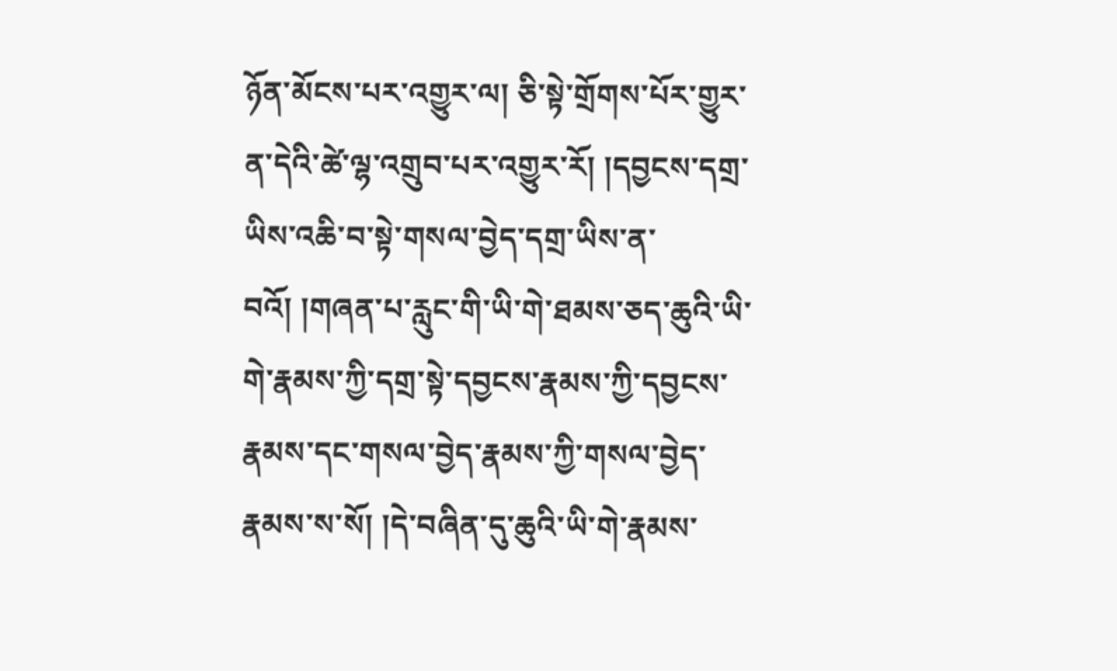ཉོན་མོངས་པར་འགྱུར་ལ། ཅི་སྟེ་གྲོགས་པོར་གྱུར་ན་དེའི་ཚེ་ལྷ་འགྲུབ་པར་འགྱུར་རོ། །དབྱངས་དགྲ་ཡིས་འཆི་བ་སྟེ་གསལ་བྱེད་དགྲ་ཡིས་ན་བའོ། །གཞན་པ་རླུང་གི་ཡི་གེ་ཐམས་ཅད་ཆུའི་ཡི་གེ་རྣམས་ཀྱི་དགྲ་སྟེ་དབྱངས་རྣམས་ཀྱི་དབྱངས་རྣམས་དང་གསལ་བྱེད་རྣམས་ཀྱི་གསལ་བྱེད་རྣམས་ས་སོ། །དེ་བཞིན་དུ་ཆུའི་ཡི་གེ་རྣམས་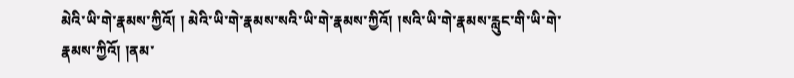མེའི་ཡི་གེ་རྣམས་ཀྱིའོ། ། མེའི་ཡི་གེ་རྣམས་སའི་ཡི་གེ་རྣམས་ཀྱིའོ། །སའི་ཡི་གེ་རྣམས་རླུང་གི་ཡི་གེ་རྣམས་ཀྱིའོ། །ནམ་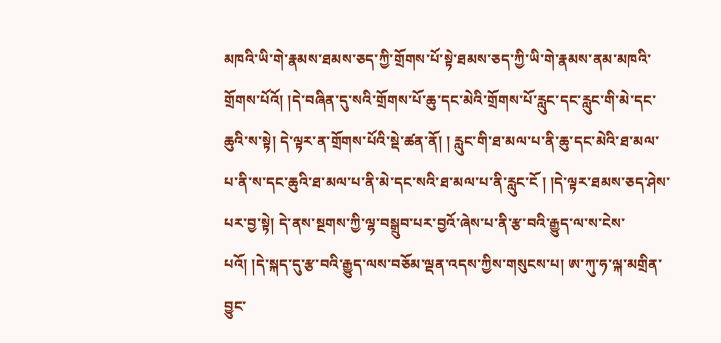མཁའི་ཡི་གེ་རྣམས་ཐམས་ཅད་ཀྱི་གྲོགས་པོ་སྟེ་ཐམས་ཅད་ཀྱི་ཡི་གེ་རྣམས་ནམ་མཁའི་གྲོགས་པོའོ། །དེ་བཞིན་དུ་སའི་གྲོགས་པོ་ཆུ་དང་མེའི་གྲོགས་པོ་རླུང་དང་རླུང་གི་མེ་དང་ཆུའི་ས་སྟེ། དེ་ལྟར་ན་གྲོགས་པོའི་སྡེ་ཚན་ནོ། ། རླུང་གི་ཐ་མལ་པ་ནི་ཆུ་དང་མེའི་ཐ་མལ་པ་ནི་ས་དང་ཆུའི་ཐ་མལ་པ་ནི་མེ་དང་སའི་ཐ་མལ་པ་ནི་རླུང་ངོ ། །དེ་ལྟར་ཐམས་ཅད་ཤེས་པར་བྱ་སྟེ། དེ་ནས་སྔགས་ཀྱི་ལྷ་བསྒྲུབ་པར་བྱའོ་ཞེས་པ་ནི་རྩ་བའི་རྒྱུད་ལ་ས་ངེས་པའོ། །དེ་སྐད་དུ་རྩ་བའི་རྒྱུད་ལས་བཅོམ་ལྡན་འདས་ཀྱིས་གསུངས་པ། ཨ་ཀུ་ཧ་ལྐ་མགྲིན་བྱུང་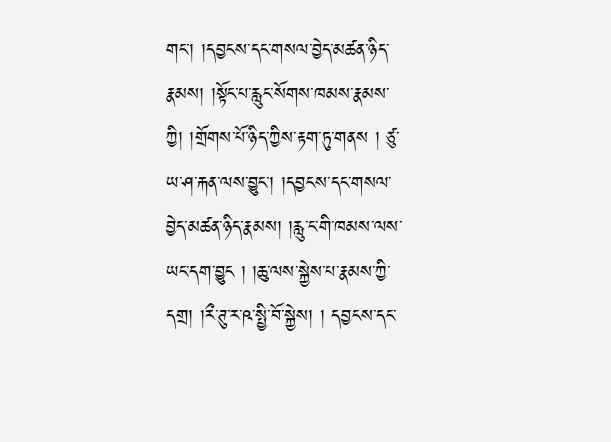གང་། །དབྱངས་དང་གསལ་བྱེད་མཚན་ཉིད་རྣམས། །སྟོང་པ་རླུང་སོགས་ཁམས་རྣམས་ཀྱི། །གྲོགས་པོ་ཉིད་ཀྱིས་རྟག་ཏུ་གནས ། ཙུ་ཡ་ཤ་རྐན་ལས་བྱུང་། །དབྱངས་དང་གསལ་བྱེད་མཚན་ཉིད་རྣམས། །རླུ་ང་གི་ཁམས་ལས་ཡང་དག་བྱུང ། །ཆུ་ལས་སྐྱེས་པ་རྣམས་ཀྱི་དགྲ། །རྀ་ཊུ་ར་ཥ་སྤྱི་བོ་སྐྱེས། ། དབྱངས་དང་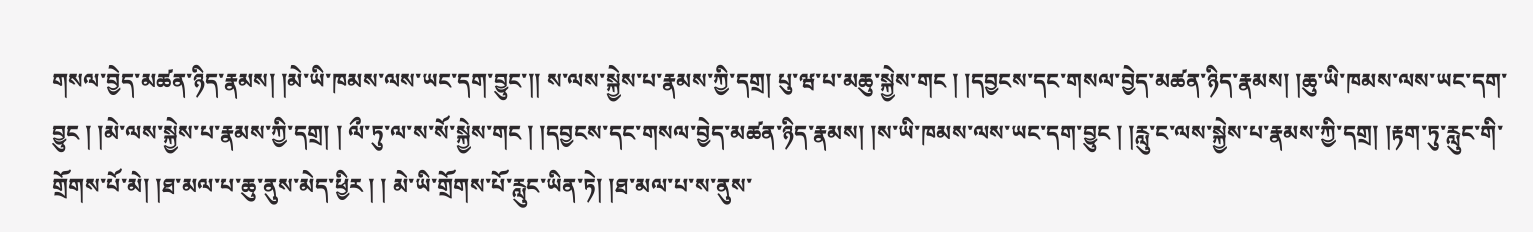གསལ་བྱེད་མཚན་ཉིད་རྣམས། །མེ་ཡི་ཁམས་ལས་ཡང་དག་བྱུང་།། ས་ལས་སྐྱེས་པ་རྣམས་ཀྱི་དགྲ། པུ་ཝ་པ་མཆུ་སྐྱེས་གང ། །དབྱངས་དང་གསལ་བྱེད་མཚན་ཉིད་རྣམས། །ཆུ་ཡི་ཁམས་ལས་ཡང་དག་བྱུང ། །མེ་ལས་སྐྱེས་པ་རྣམས་ཀྱི་དགྲ། ། ལྀ་ཏུ་ལ་ས་སོ་སྐྱེས་གང ། །དབྱངས་དང་གསལ་བྱེད་མཚན་ཉིད་རྣམས། །ས་ཡི་ཁམས་ལས་ཡང་དག་བྱུང ། །རླུ་ང་ལས་སྐྱེས་པ་རྣམས་ཀྱི་དགྲ། །རྟག་ཏུ་རླུང་གི་གྲོགས་པོ་མེ། །ཐ་མལ་པ་ཆུ་ནུས་མེད་ཕྱིར ། ། མེ་ཡི་གྲོགས་པོ་རླུང་ཡིན་ཏེ། །ཐ་མལ་པ་ས་ནུས་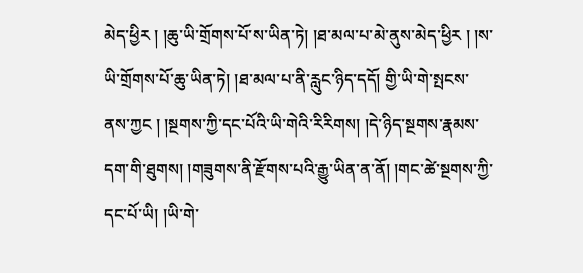མེད་ཕྱིར ། །ཆུ་ཡི་གྲོགས་པོ་ས་ཡིན་ཏེ། །ཐ་མལ་པ་མེ་ནུས་མེད་ཕྱིར ། །ས་ཡི་གྲོགས་པོ་ཆུ་ཡིན་ཏེ། །ཐ་མལ་པ་ནི་རླུང་ཉིད་དདོ། གྱི་ཡི་གེ་སྤངས་ནས་ཀྱང ། །སྔགས་ཀྱི་དང་པོའི་ཡི་གེའི་རིརིགས། །དེ་ཉིད་སྔགས་རྣམས་དག་གི་ཐུགས། །གཟུགས་ནི་རྫོགས་པའི་རྒྱུ་ཡིན་ན་ནོ། །གང་ཚེ་སྔགས་ཀྱི་དང་པོ་ཡི། །ཡི་གེ་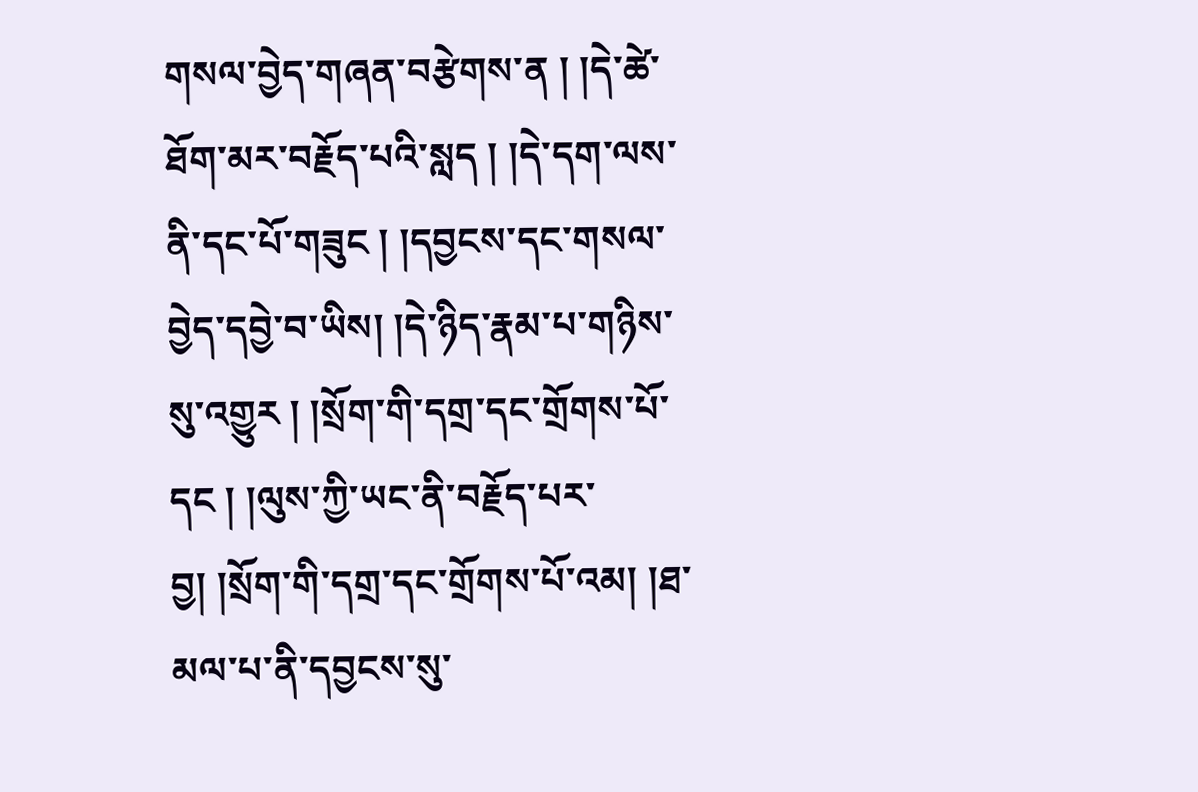གསལ་བྱེད་གཞན་བརྩེགས་ན ། །དེ་ཚེ་ཐོག་མར་བརྗོད་པའི་སླད ། །དེ་དག་ལས་ནི་དང་པོ་གཟུང ། །དབྱངས་དང་གསལ་བྱེད་དབྱེ་བ་ཡིས། །དེ་ཉིད་རྣམ་པ་གཉིས་སུ་འགྱུར ། །སྲོག་གི་དགྲ་དང་གྲོགས་པོ་དང ། །ལུས་ཀྱི་ཡང་ནི་བརྗོད་པར་བྱ། །སྲོག་གི་དགྲ་དང་གྲོགས་པོ་འམ། །ཐ་མལ་པ་ནི་དབྱངས་སུ་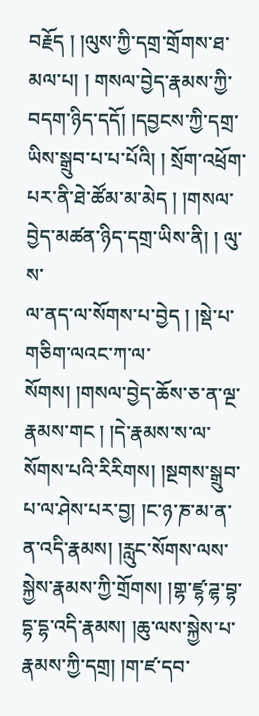བརྗོད ། །ལུས་ཀྱི་དགྲ་གྲོགས་ཐ་མལ་པ། ། གསལ་བྱེད་རྣམས་ཀྱི་བདག་ཉིད་དདོ། །དབྱངས་ཀྱི་དགྲ་ཡིས་སྒྲུབ་པ་པ་པོའི། ། སྲོག་འཕྲོག་པར་ནི་ཐེ་ཚོམ་མ་མེད ། །གསལ་བྱེད་མཚན་ཉིད་དགྲ་ཡིས་ནི། ། ལུ་ས་
ལ་ནད་ལ་སོགས་པ་བྱེད ། །སྡེ་པ་གཅིག་ལའང་ཀ་ལ་སོགས། །གསལ་བྱེད་ཆོས་ཅ་ན་ལྔ་རྣམས་གང ། །དེ་རྣམས་ས་ལ་སོགས་པའི་རིརིགས། །སྔགས་སྒྲུབ་པ་ལ་ཤེས་པར་བྱ། །ང་ཉ་ཎ་མ་ན་ན་འདི་རྣམས། །རླུང་སོགས་ལས་སྐྱེས་རྣམས་ཀྱི་གྲོགས། །གྷ་ཛྷ་ཌྷ་བྷ་དྷ་དྷ་འདི་རྣམས། །ཆུ་ལས་སྐྱེས་པ་རྣམས་ཀྱི་དགྲ། །ག་ཛ་དབ་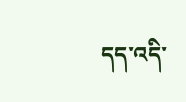དད་འདི་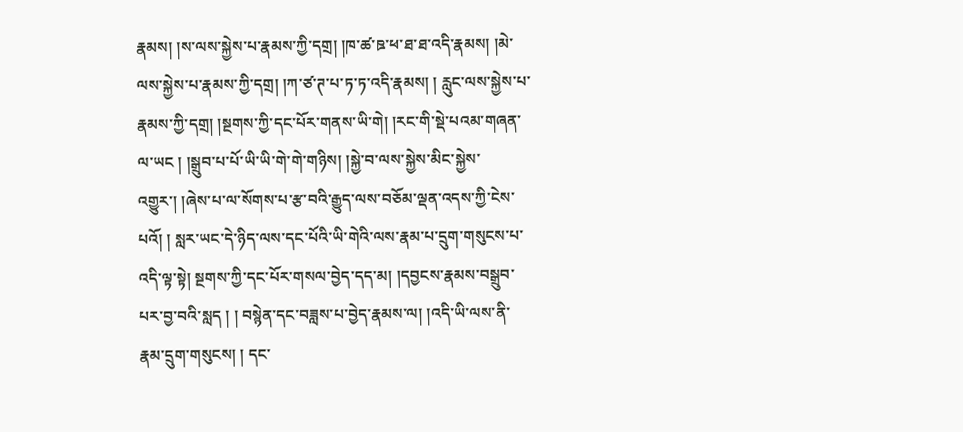རྣམས། །ས་ལས་སྐྱེས་པ་རྣམས་ཀྱི་དགྲ། །ཁ་ཚ་ཋ་ཕ་ཐ་ཐ་འདི་རྣམས། །མེ་ལས་སྐྱེས་པ་རྣམས་ཀྱི་དགྲ། །ཀ་ཙ་ཊ་པ་ཏ་ཏ་འདི་རྣམས། ། རླུང་ལས་སྐྱེས་པ་རྣམས་ཀྱི་དགྲ། །སྔགས་ཀྱི་དང་པོར་གནས་ཡི་གེ། །རང་གི་སྡེ་པའམ་གཞན་ལ་ཡང ། །སྒྲུབ་པ་པོ་ཡི་ཡི་གེ་གེ་གཉིས། །སྐྱེ་བ་ལས་སྐྱེས་མིང་སྐྱེས་འགྱུར་། །ཞེས་པ་ལ་སོགས་པ་རྩ་བའི་རྒྱུད་ལས་བཅོམ་ལྡན་འདས་ཀྱི་ངེས་པའོ། ། སླར་ཡང་དེ་ཉིད་ལས་དང་པོའི་ཡི་གེའི་ལས་རྣམ་པ་དྲུག་གསུངས་པ་འདི་ལྟ་སྟེ། སྔགས་ཀྱི་དང་པོར་གསལ་བྱེད་དད་མ། །དབྱངས་རྣམས་བསྒྲུབ་པར་བྱ་བའི་སླད ། ། བསྙེན་དང་བཟླས་པ་བྱེད་རྣམས་ལ། །འདི་ཡི་ལས་ནི་རྣམ་དྲུག་གསུངས། ། དང་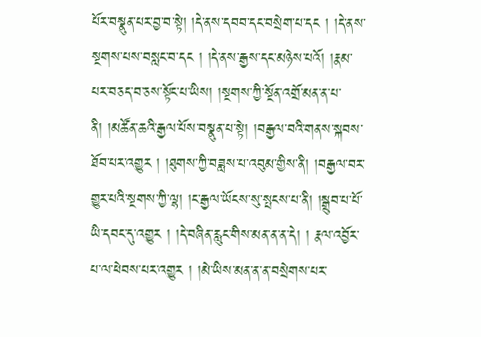པོར་བསྣུན་པར་བྱ་བ་སྟེ། །དེ་ནས་དབབ་དང་བསྲེག་པ་དང ། །དེ་ནས་སྔགས་པས་བསླང་བ་དང ། །དེ་ནས་རྒྱས་དང་མཉེས་པའོ། །རྣམ་པར་བཅད་བ་ཅས་སྟོང་པ་ཡིས། །སྔགས་ཀྱི་སྔོན་འགྲོ་མན་ན་པ་ནི། །མཚོན་ཆའི་རྒྱལ་པོས་བསྣུན་པ་སྟེ། །བརྒྱལ་བའི་གནས་སྐབས་ཐོབ་པར་འགྱུར ། །ཐུགས་ཀྱི་བཟླས་པ་འབུམ་གྱིས་ནི། །བརྒྱལ་བར་གྱུར་པའི་སྔགས་ཀྱི་ལྷ། །ང་རྒྱལ་ཡོངས་སུ་སྤངས་པ་ནི། །སྒྲུབ་པ་པོ་ཡི་དབང་དུ་འགྱུར ། །དེ་བཞིན་རླུང་གིས་མན་ན་ན་དེ། ། རྣལ་འབྱོར་པ་ལ་ཕེབས་པར་འགྱུར ། །མེ་ཡིས་མན་ན་ན་བསྲེགས་པར་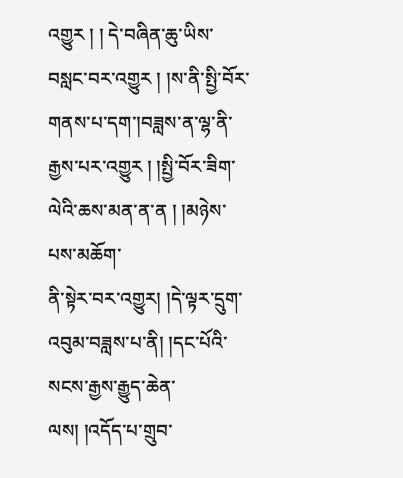འགྱུར ། ། དེ་བཞིན་ཆུ་ཡིས་བསླང་བར་འགྱུར ། །ས་ནི་སྤྱི་བོར་གནས་པ་དག་།བཟླས་ན་ལྷ་ནི་རྒྱས་པར་འགྱུར ། །སྤྱི་བོར་ཟིག་ལེའི་ཆས་མན་ན་ན ། །མཉེས་པས་མཆོག་
ནི་སྟེར་བར་འགྱུར། །དེ་ལྟར་དྲུག་འབུམ་བཟླས་པ་ནི། །དང་པོའི་སངས་རྒྱས་རྒྱུད་ཆེན་ལས། །འདོད་པ་གྲུབ་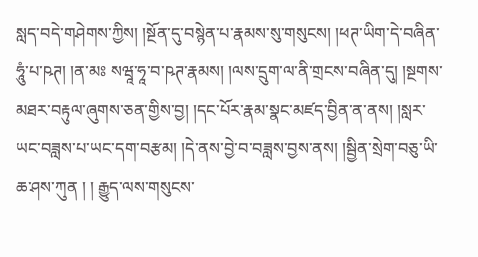སླད་བདེ་གཤེགས་ཀྱིས། །སྔོན་དུ་བསྙེན་པ་རྣམས་སུ་གསུངས། །ཕཊ་ཡིག་དེ་བཞིན་ཧཱུཾ་པ་ཥཊ། །ན་མཿ སཝཱ་ཧཱ་བ་ཥཊ་རྣམས། །ལས་དྲུག་ལ་ནི་གྲངས་བཞིན་དུ། །སྔགས་མཐར་བརྟུལ་ཞུགས་ཅན་གྱིས་བྱ། །དང་པོར་རྣམ་སྣང་མཛད་བྱིན་ན་ནས། །སླར་ཡང་བཟླས་པ་ཡང་དག་བརྩམ། །དེ་ནས་བྱེ་བ་བཟླས་བྱས་ནས། །སྦྱིན་སྲེག་བཅུ་ཡི་ཆ་ཤས་ཀུན ། ། རྒྱུད་ལས་གསུངས་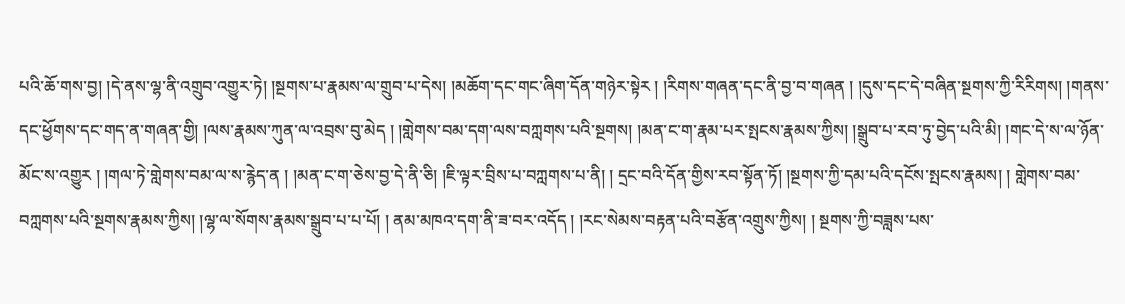པའི་ཆོ་གས་བྱ། །དེ་ནས་ལྷ་ནི་འགྲུབ་འགྱུར་ཏེ། །སྔགས་པ་རྣམས་ལ་གྲུབ་པ་དེས། །མཆོག་དང་གང་ཞིག་དོན་གཉེར་སྟེར ། །རིགས་གཞན་དང་ནི་བྱ་བ་གཞན ། །དུས་དང་དེ་བཞིན་སྔགས་ཀྱི་རིརིགས། །གནས་དང་ཕྱོགས་དང་གད་ན་གཞན་གྱི། །ལས་རྣམས་ཀུན་ལ་འབྲས་བུ་མེད ། །གླེགས་བམ་དག་ལས་བཀླགས་པའི་སྔགས། །མན་ང་ག་རྣམ་པར་སྤངས་རྣམས་ཀྱིས། །སྒྲུབ་པ་རབ་ཏུ་བྱེད་པའི་མི། །གང་དེ་ས་ལ་ཉོན་མོང་ས་འགྱུར ། །གལ་ཏེ་གླེགས་བམ་ལ་ས་རྙེད་ན ། །མན་ང་ག་ཅེས་བྱ་དེ་ནི་ཅི། །ཇི་ལྟར་བྲིས་པ་བཀླགས་པ་ནི། ། དྲང་བའི་དོན་གྱིས་རབ་སྟོན་ཏོ། །སྔགས་ཀྱི་དམ་པའི་དངོས་སྤངས་རྣམས། ། གླེགས་བམ་བཀླགས་པའི་སྔགས་རྣམས་ཀྱིས། །ལྷ་ལ་སོགས་རྣམས་སྒྲུབ་པ་པ་པོ། ། ནམ་མཁའ་དག་ནི་ཟ་བར་འདོད ། །རང་སེམས་བརྟན་པའི་བརྩོན་འགྲུས་ཀྱིས། ། སྔགས་ཀྱི་བཟླས་པས་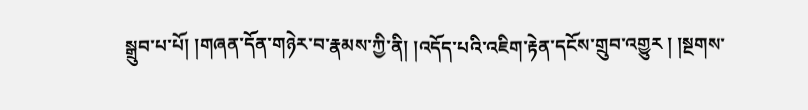སྒྲུབ་པ་པོ། །གཞན་དོན་གཉེར་བ་རྣམས་ཀྱི་ནི། །འདོད་པའི་འཇིག་རྟེན་དངོས་གྲུབ་འགྱུར ། །སྔགས་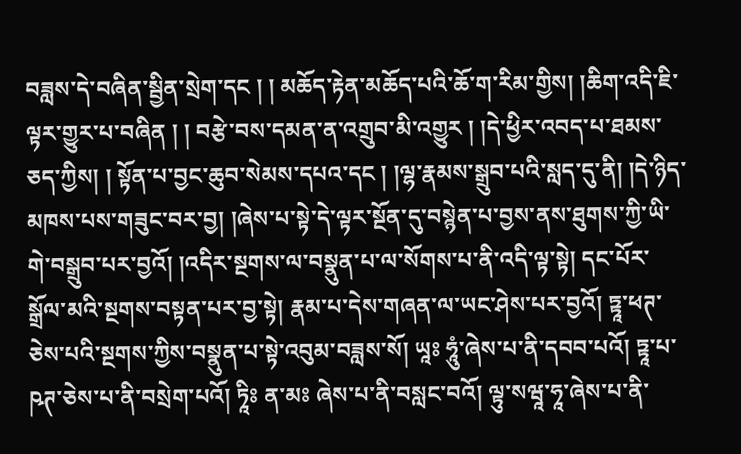བཟླས་དེ་བཞིན་སྦྱིན་སྲེག་དང ། ། མཆོད་རྟེན་མཆོད་པའི་ཆོ་ག་རིམ་གྱིས། །ཆིག་འདི་ཇི་ལྟར་གྱུར་པ་བཞིན ། ། བརྩེ་བས་དམན་ན་འགྲུབ་མི་འགྱུར ། །དེ་ཕྱིར་འབད་པ་ཐམས་ཅད་ཀྱིས། ། སྟོན་པ་བྱང་ཆུབ་སེམས་དཔའ་དང ། །ལྷ་རྣམས་སྒྲུབ་པའི་སླད་དུ་ནི། །དེ་ཉིད་
མཁས་པས་གཟུང་བར་བྱ། །ཞེས་པ་སྟེ་དེ་ལྟར་སྔོན་དུ་བསྙེན་པ་བྱས་ནས་ཐུགས་ཀྱི་ཡི་གེ་བསྒྲུབ་པར་བྱའོ། །འདིར་སྔགས་ལ་བསྣུན་པ་ལ་སོགས་པ་ནི་འདི་ལྟ་སྟེ། དང་པོར་སྒྲོལ་མའི་སྔགས་བསྟན་པར་བྱ་སྟེ། རྣམ་པ་དེས་གཞན་ལ་ཡང་ཤེས་པར་བྱའོ། ཏྟཱ་ཕཊ་ཅེས་པའི་སྔགས་ཀྱིས་བསྣུན་པ་སྟེ་འབུམ་བཟླས་སོ། ཡཱཿ ཧཱུཾ་ཞེས་པ་ནི་དབབ་པའོ། ཏྟཱ་པ་ཥཊ་ཅེས་པ་ནི་བསྲེག་པའོ། ཏཱིཿ ན་མཿ ཞེས་པ་ནི་བསླང་བའོ། ལྟུ་སཝཱ་ཧཱ་ཞེས་པ་ནི་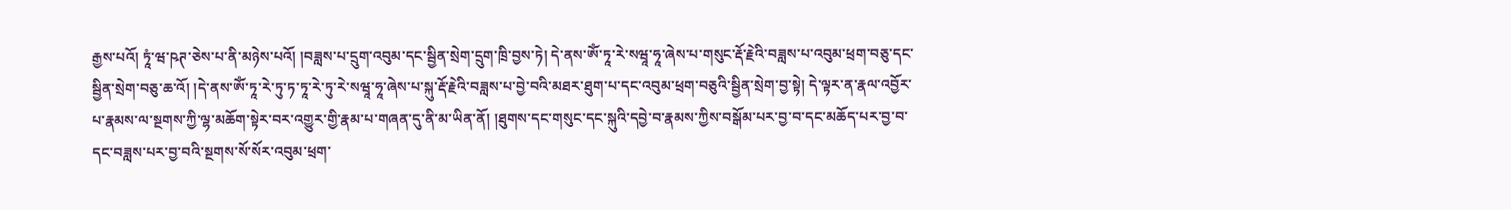རྒྱས་པའོ། ཏཱཾ་ཝ་ཥཊ་ཅེས་པ་ནི་མཉེས་པའོ། །བཟླས་པ་དྲུག་འབུམ་དང་སྦྱིན་སྲེག་དྲུག་ཁྲི་བྱས་ཏེ། དེ་ནས་ཨོཾ་ཏཱ་རེ་སཝཱ་ཧཱ་ཞེས་པ་གསུང་རྡོ་རྗེའི་བཟླས་པ་འབུམ་ཕྲག་བཅུ་དང་སྦྱིན་སྲེག་བཅུ་ཆ་འོ། །དེ་ནས་ཨོཾ་ཏཱ་རེ་ཏུ་ཏ་ཏཱ་རེ་ཏུ་རེ་སཝཱ་ཧཱ་ཞེས་པ་སྐུ་རྡོ་རྗེའི་བཟླས་པ་བྱེ་བའི་མཐར་ཐུག་པ་དང་འབུམ་ཕྲག་བཅུའི་སྦྱིན་སྲེག་བྱ་སྟེ། དེ་ལྟར་ན་རྣལ་འབྱོར་པ་རྣམས་ལ་སྔགས་ཀྱི་ལྷ་མཆོག་སྟེར་བར་འགྱུར་གྱི་རྣམ་པ་གཞན་དུ་ནི་མ་ཡིན་ནོ། །ཐུགས་དང་གསུང་དང་སྐུའི་དབྱེ་བ་རྣམས་ཀྱིས་བསྒོམ་པར་བྱ་བ་དང་མཆོད་པར་བྱ་བ་དང་བཟླས་པར་བྱ་བའི་སྔགས་སོ་སོར་འབུམ་ཕྲག་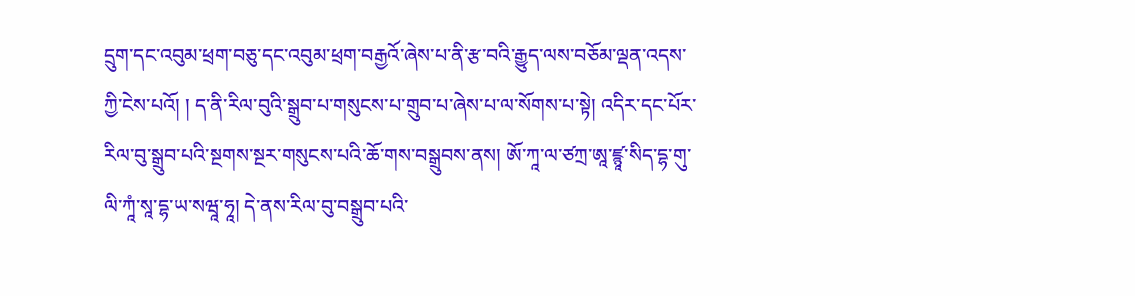དྲུག་དང་འབུམ་ཕྲག་བཅུ་དང་འབུམ་ཕྲག་བརྒྱའོ་ཞེས་པ་ནི་རྩ་བའི་རྒྱུད་ལས་བཅོམ་ལྡན་འདས་ཀྱི་ངེས་པའོ། ། ད་ནི་རིལ་བུའི་སྒྲུབ་པ་གསུངས་པ་གྲུབ་པ་ཞེས་པ་ལ་སོགས་པ་སྟེ། འདིར་དང་པོར་རིལ་བུ་སྒྲུབ་པའི་སྔགས་སྔར་གསུངས་པའི་ཆོ་གས་བསྒྲུབས་ནས། ཨོ་ཀཱ་ལ་ཙཀྲ་ཨཱ་ཛྙཱ་སིད་དྷ་གུ་ལི་ཀཱཾ་སཱ་དྷ་ཡ་སཝཱ་ཧཱ། དེ་ནས་རིལ་བུ་བསྒྲུབ་པའི་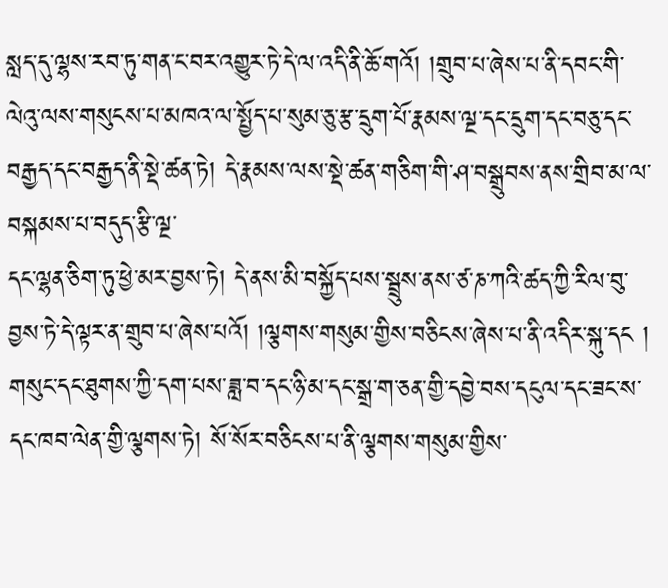སླད་དུ་ལྷས་རབ་ཏུ་གན་ང་བར་འགྱུར་ཏེ་དེ་ལ་འདི་ནི་ཆོ་གའོ། །གྲུབ་པ་ཞེས་པ་ནི་དབང་གི་ལེའུ་ལས་གསུངས་པ་མཁའ་ལ་སྤྱོད་པ་སུམ་ཅུ་རྩ་དྲུག་པོ་རྣམས་ལྔ་དང་དྲུག་དང་བཅུ་དང་བརྒྱད་དང་བརྒྱད་ནི་སྡེ་ཚན་ཏེ། དེ་རྣམས་ལས་སྡེ་ཚན་གཅིག་གི་ཤ་བསྒྲུབས་ནས་གྲིབ་མ་ལ་བསྐམས་པ་བདུད་རྩི་ལྔ་
དང་ལྷན་ཅིག་ཏུ་ཕྱེ་མར་བྱས་ཏེ། དེ་ནས་མི་བསྐྱོད་པས་སྦྲུས་ནས་ཙ་ཎ་ཀའི་ཚད་ཀྱི་རིལ་བུ་བྱས་ཏེ་དེ་ལྟར་ན་གྲུབ་པ་ཞེས་པའོ། །ལྕགས་གསུམ་གྱིས་བཅིངས་ཞེས་པ་ནི་འདིར་སྐུ་དང ། གསུང་དང་ཐུགས་ཀྱི་དག་པས་ཟླ་བ་དང་ཉི་མ་དང་སྒྲ་ག་ཅན་གྱི་དབྱེ་བས་དངུལ་དང་ཟང་ས་དང་ཁབ་ལེན་གྱི་ལྕགས་ཏེ། སོ་སོར་བཅིངས་པ་ནི་ལྕགས་གསུམ་གྱིས་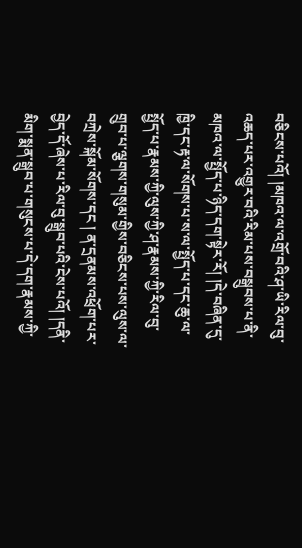བཅིངས་པའོ། །མཁའ་ལ་འགྲོ་བའི་ཤ་ཡི་རིལ་བུ་འཆད་པར་འགྱུར་བའི་རིམ་པས་བསྒྲུབས་པ་ནི་མཁའ་ལ་སྤྱོད་པ་ཉིད་དག་སྟེར་རོ། །དེ་བཞིན་དུ་ཁྱི་དང་རྟ་ལ་སོགས་པ་ས་ལ་སྤྱོད་པ་དང་ཆུ་ལ་སྤྱོད་པ་རྣམས་ཀྱི་ལུས་ཀྱི་ཤ་རྣམས་ཀྱི་རིལ་བུ་གྲུབ་པ་ལྕགས་གསུམ་གྱིས་བཅིངས་པས་ལུས་ལ་བཀྲེས་སྐོམ་སོགས་དང ། ན་དྲནམས་འཕྲོག་པར་བྱེད་དོ་ཞེས་པ་རིལ་བུ་སྒྲུབ་པའི་ངེས་པའོ། །དནི་མིག་སྨན་སྒྲུབ་པ་གསུངས་པ་དེ་དག་རྣམས་ཀྱི་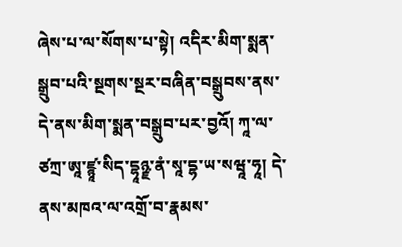ཞེས་པ་ལ་སོགས་པ་སྟེ། འདིར་མིག་སྨན་སྒྲུབ་པའི་སྔགས་སྔར་བཞིན་བསྒྲུབས་ནས་དེ་ནས་མིག་སྨན་བསྒྲུབ་པར་བྱའོ། ཀཱ་ལ་ཙཀྲ་ཨཱ་ཛྙཱ་སིད་དྷཱཉྫ་ནཾ་སཱ་དྷ་ཡ་སཝཱ་ཧཱ། དེ་ནས་མཁའ་ལ་འགྲོ་བ་རྣམས་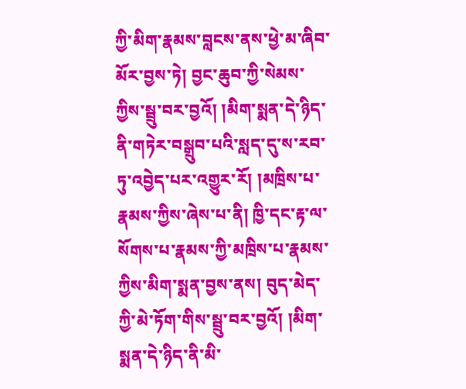ཀྱི་མིག་རྣམས་བླངས་ནས་ཕྱེ་མ་ཞིབ་མོར་བྱས་ཏེ། བྱང་ཆུབ་ཀྱི་སེམས་ཀྱིས་སྦྲུ་བར་བྱའོ། །མིག་སྨན་དེ་ཉིད་ནི་གཏེར་བསྒྲུབ་པའི་སླད་དུ་ས་རབ་ཏུ་འབྱེད་པར་འགྱུར་རོ། །མཁྲིས་པ་རྣམས་ཀྱིས་ཞེས་པ་ནི། ཁྱི་དང་རྟ་ལ་སོགས་པ་རྣམས་ཀྱི་མཁྲིས་པ་རྣམས་ཀྱིས་མིག་སྨན་བྱས་ནས། བུད་མེད་ཀྱི་མེ་ཏོག་གིས་སྦྲུ་བར་བྱའོ། །མིག་སྨན་དེ་ཉིད་ནི་མི་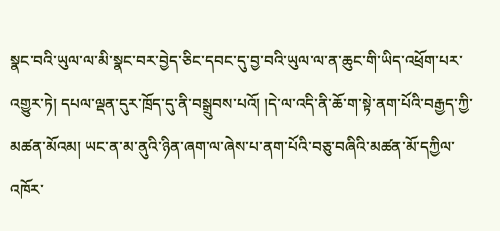སྣང་བའི་ཡུལ་ལ་མི་སྣང་བར་བྱེད་ཅིང་དབང་དུ་བྱ་བའི་ཡུལ་ལ་ན་ཆུང་གི་ཡིད་འཕྲོག་པར་འགྱུར་ཏེ། དཔལ་ལྡན་དུར་ཁྲོད་དུ་ནི་བསྒྲུབས་པའོ། །དེ་ལ་འདི་ནི་ཆོ་ག་སྟེ་ནག་པོའི་བརྒྱད་ཀྱི་མཚན་མོའམ། ཡང་ན་མ་ནུའི་ཉིན་ཞག་ལ་ཞེས་པ་ནག་པོའི་བཅུ་བཞིའི་མཚན་མོ་དཀྱིལ་འཁོར་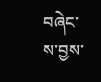བཞེང་ས་བྱས་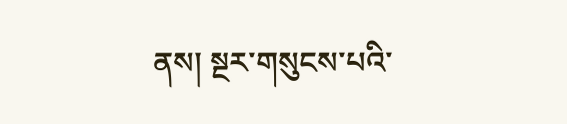ནས། སྔར་གསུངས་པའི་